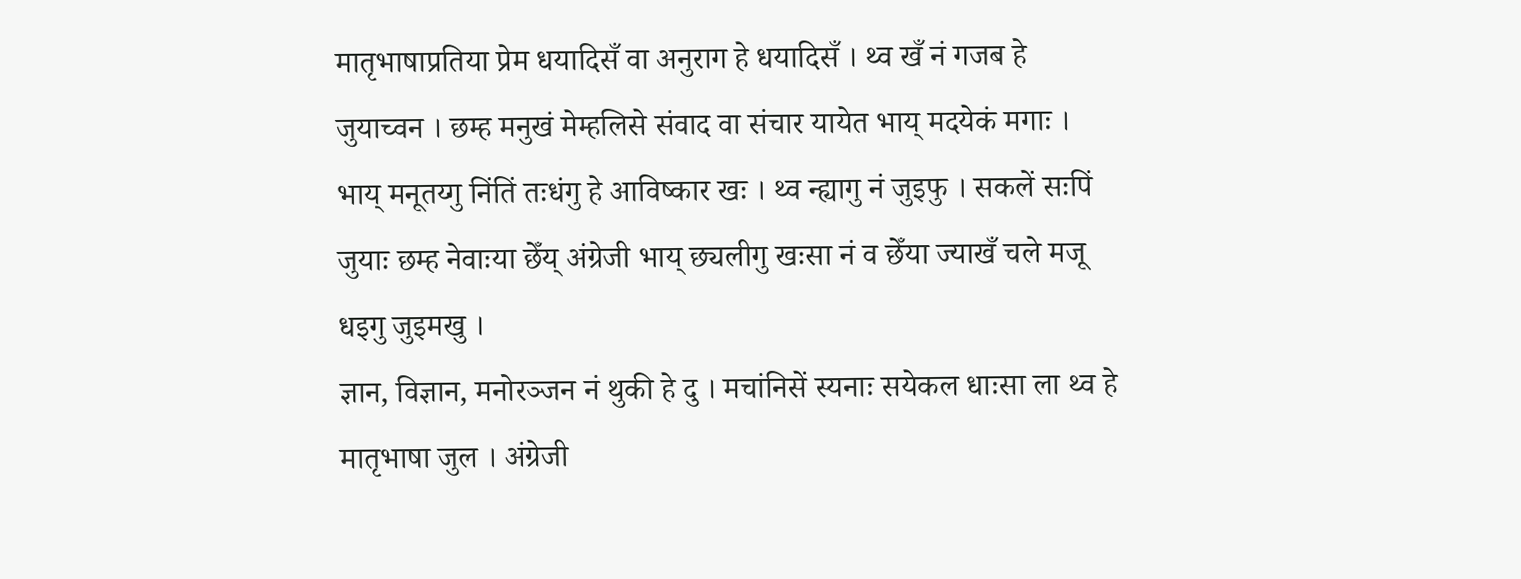मातृभाषाप्रतिया प्रेम धयादिसँ वा अनुराग हे धयादिसँ । थ्व खँ नं गजब हे जुयाच्वन । छम्ह मनुखं मेम्हलिसे संवाद वा संचार यायेत भाय् मदयेकं मगाः । भाय् मनूतय्गु निंतिं तःधंगु हे आविष्कार खः । थ्व न्ह्यागु नं जुइफु । सकलें सःपिं जुयाः छम्ह नेवाःया छेँय् अंग्रेजी भाय् छ्यलीगु खःसा नं व छेँया ज्याखँ चले मजू धइगु जुइमखु ।
ज्ञान, विज्ञान, मनोरञ्जन नं थुकी हे दु । मचांनिसें स्यनाः सयेकल धाःसा ला थ्व हे मातृभाषा जुल । अंग्रेजी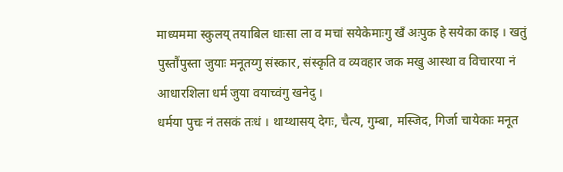माध्यममा स्कुलय् तयाबिल धाःसा ला व मचां सयेकेमाःगु खँ अःपुक हे सयेका काइ । खतुं पुस्तौंपुस्ता जुयाः मनूतय्गु संस्कार, संस्कृति व व्यवहार जक मखु आस्था व विचारया नं आधारशिला धर्म जुया वयाच्वंगु खनेदु ।
धर्मया पुचः नं तसकं तःधं । थाय्थासय् देगः, चैत्य, गुम्बा, मस्जिद, गिर्जा चायेकाः मनूत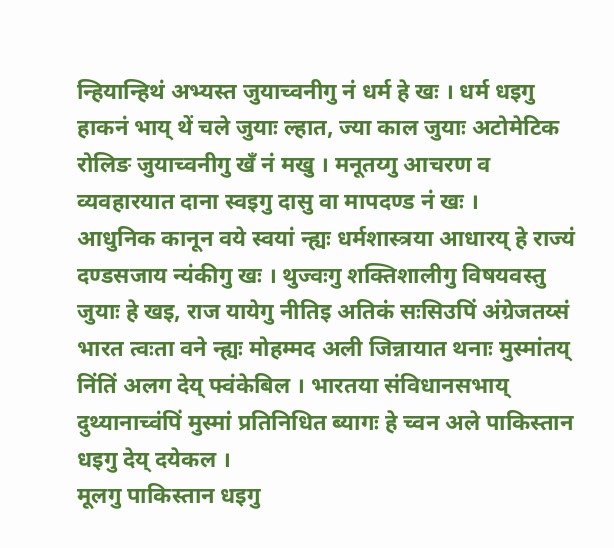न्हियान्हिथं अभ्यस्त जुयाच्वनीगु नं धर्म हे खः । धर्म धइगु हाकनं भाय् थें चले जुयाः ल्हात, ज्या काल जुयाः अटोमेटिक रोलिङ जुयाच्वनीगु खँ नं मखु । मनूतय्गु आचरण व व्यवहारयात दाना स्वइगु दासु वा मापदण्ड नं खः ।
आधुनिक कानून वये स्वयां न्ह्यः धर्मशास्त्रया आधारय् हे राज्यं दण्डसजाय न्यंकीगु खः । थुज्वःगु शक्तिशालीगु विषयवस्तु जुयाः हे खइ, राज यायेगु नीतिइ अतिकं सःसिउपिं अंग्रेजतय्सं भारत त्वःता वने न्ह्यः मोहम्मद अली जिन्नायात थनाः मुस्मांतय् निंतिं अलग देय् फ्वंकेबिल । भारतया संविधानसभाय् दुथ्यानाच्वंपिं मुस्मां प्रतिनिधित ब्यागः हे च्वन अले पाकिस्तान धइगु देय् दयेकल ।
मूलगु पाकिस्तान धइगु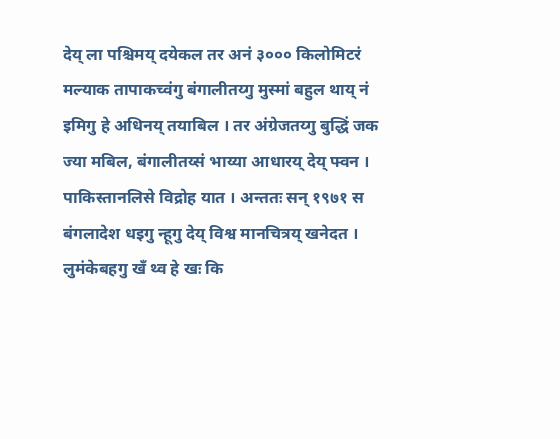देय् ला पश्चिमय् दयेकल तर अनं ३००० किलोमिटरं मल्याक तापाकच्वंगु बंगालीतय्गु मुस्मां बहुल थाय् नं इमिगु हे अधिनय् तयाबिल । तर अंग्रेजतय्गु बुद्धिं जक ज्या मबिल, बंगालीतय्सं भाय्या आधारय् देय् फ्वन । पाकिस्तानलिसे विद्रोह यात । अन्ततः सन् १९७१ स बंगलादेश धइगु न्हूगु देय् विश्व मानचित्रय् खनेदत ।
लुमंकेबहगु खँ थ्व हे खः कि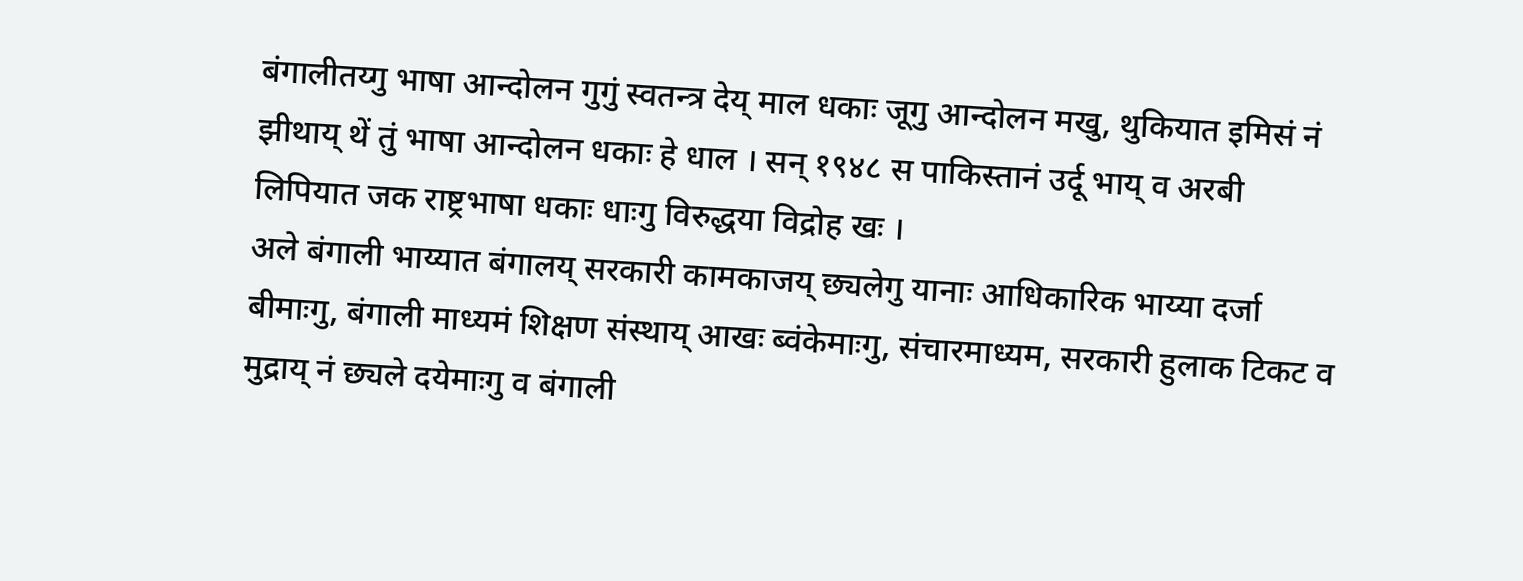बंगालीतय्गु भाषा आन्दोलन गुगुं स्वतन्त्र देय् माल धकाः जूगु आन्दोलन मखु, थुकियात इमिसं नं झीथाय् थें तुं भाषा आन्दोलन धकाः हे धाल । सन् १९४८ स पाकिस्तानं उर्दू भाय् व अरबी लिपियात जक राष्ट्रभाषा धकाः धाःगु विरुद्धया विद्रोह खः ।
अले बंगाली भाय्यात बंगालय् सरकारी कामकाजय् छ्यलेगु यानाः आधिकारिक भाय्या दर्जा बीमाःगु, बंगाली माध्यमं शिक्षण संस्थाय् आखः ब्वंकेमाःगु, संचारमाध्यम, सरकारी हुलाक टिकट व मुद्राय् नं छ्यले दयेमाःगु व बंगाली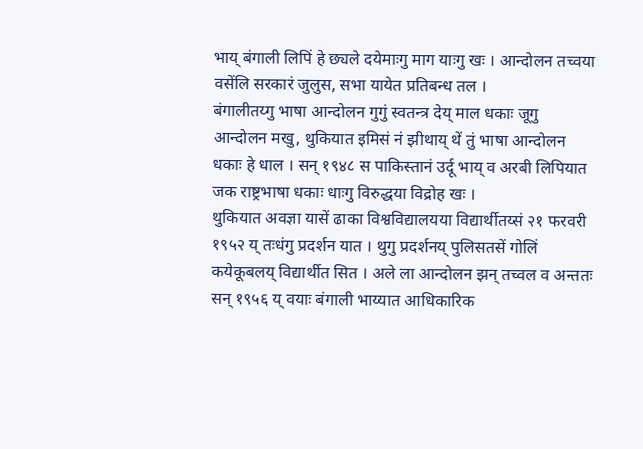भाय् बंगाली लिपिं हे छ्यले दयेमाःगु माग याःगु खः । आन्दोलन तच्वया वसेंलि सरकारं जुलुस, सभा यायेत प्रतिबन्ध तल ।
बंगालीतय्गु भाषा आन्दोलन गुगुं स्वतन्त्र देय् माल धकाः जूगु आन्दोलन मखु, थुकियात इमिसं नं झीथाय् थें तुं भाषा आन्दोलन धकाः हे धाल । सन् १९४८ स पाकिस्तानं उर्दू भाय् व अरबी लिपियात जक राष्ट्रभाषा धकाः धाःगु विरुद्धया विद्रोह खः ।
थुकियात अवज्ञा यासें ढाका विश्वविद्यालयया विद्यार्थीतय्सं २१ फरवरी १९५२ य् तःधंगु प्रदर्शन यात । थुगु प्रदर्शनय् पुलिसतसें गोलिं कयेकूबलय् विद्यार्थीत सित । अले ला आन्दोलन झन् तच्वल व अन्ततः सन् १९५६ य् वयाः बंगाली भाय्यात आधिकारिक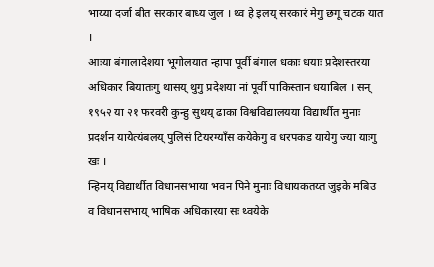भाय्या दर्जा बीत सरकार बाध्य जुल । थ्व हे इलय् सरकारं मेगु छगू चटक यात ।
आःया बंगालादेशया भूगोलयात न्हापा पूर्वी बंगाल धकाः धयाः प्रदेशस्तरया अधिकार बियातःगु थासय् थुगु प्रदेशया नां पूर्वी पाकिस्तान धयाबिल । सन् १९५२ या २१ फरवरी कुन्हु सुथय् ढाका विश्वविद्यालयया विद्यार्थीत मुनाः प्रदर्शन यायेत्यंबलय् पुलिसं टियरग्याँस कयेकेगु व धरपकड यायेगु ज्या याःगु खः ।
न्हिनय् विद्यार्थीत विधानसभाया भवन पिने मुनाः विधायकतय्त जुइके मबिउ व विधानसभाय् भाषिक अधिकारया सः थ्वयेके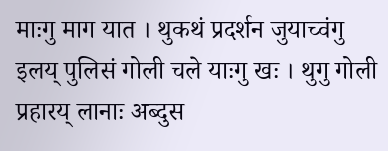माःगु माग यात । थुकथं प्रदर्शन जुयाच्वंगु इलय् पुलिसं गोली चले याःगु खः । थुगु गोली प्रहारय् लानाः अब्दुस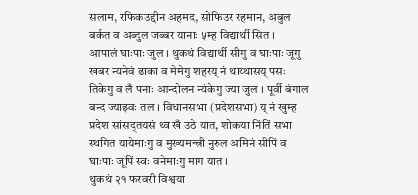सलाम, रफिकउद्दीन अहमद, सोफिउर रहमान, अबुल बर्कत व अब्दुल जब्बर यानाः ५म्ह विद्यार्थी सित ।
आपालं घाःपाः जुल । थुकथं विद्यार्थी सीगु व घाःपाः जूगु खबर न्यनेवं ढाका व मेमेगु शहरय् नं थाय्थासय् पसः तिकेगु व लँ पनाः आन्दोलन न्यंकेगु ज्या जुल । पूर्वी बंगाल बन्द ज्याझ्वः तल । विधानसभा (प्रदेशसभा) य् नं खुम्ह प्रदेश सांसद्तयसं थ्व खँ उठे यात, शोकया निंतिं सभा स्थगित यायेमाःगु व मुख्यमन्त्री नुरुल अमिनं सीपिं व घाःपाः जूपिं स्वः वनेमाःगु माग यात ।
थुकथं २१ फरवरी विश्वया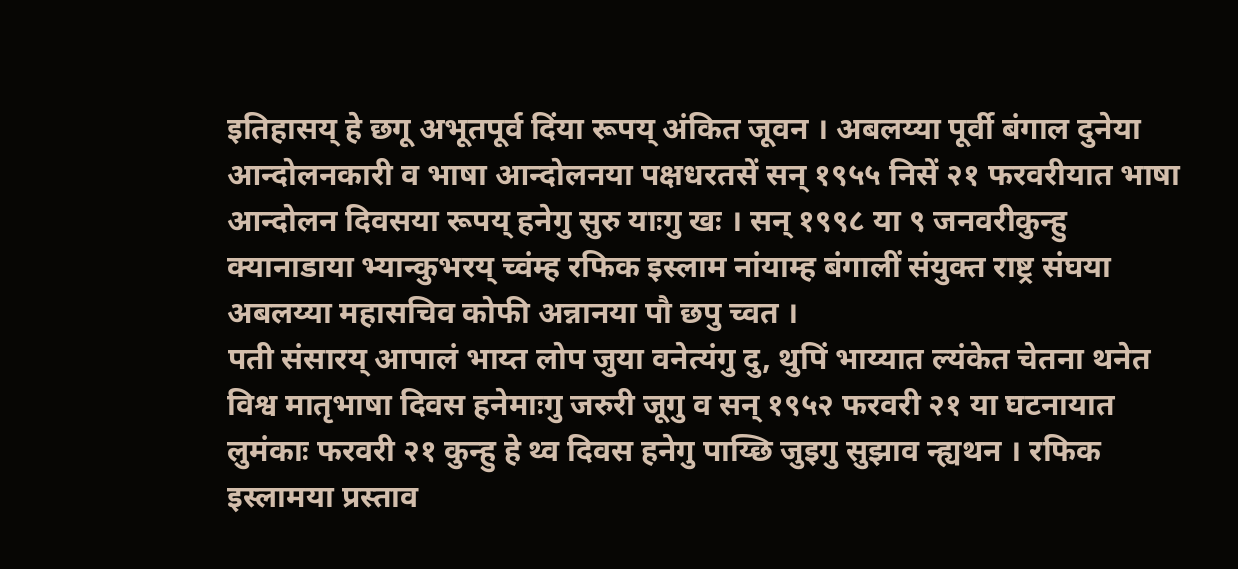इतिहासय् हे छगू अभूतपूर्व दिंया रूपय् अंकित जूवन । अबलय्या पूर्वी बंगाल दुनेया आन्दोलनकारी व भाषा आन्दोलनया पक्षधरतसें सन् १९५५ निसें २१ फरवरीयात भाषा आन्दोलन दिवसया रूपय् हनेगु सुरु याःगु खः । सन् १९९८ या ९ जनवरीकुन्हु क्यानाडाया भ्यान्कुभरय् च्वंम्ह रफिक इस्लाम नांयाम्ह बंगालीं संयुक्त राष्ट्र संघया अबलय्या महासचिव कोफी अन्नानया पौ छपु च्वत ।
पती संसारय् आपालं भाय्त लोप जुया वनेत्यंगु दु, थुपिं भाय्यात ल्यंकेत चेतना थनेत विश्व मातृभाषा दिवस हनेमाःगु जरुरी जूगु व सन् १९५२ फरवरी २१ या घटनायात लुमंकाः फरवरी २१ कुन्हु हे थ्व दिवस हनेगु पाय्छि जुइगु सुझाव न्ह्यथन । रफिक इस्लामया प्रस्ताव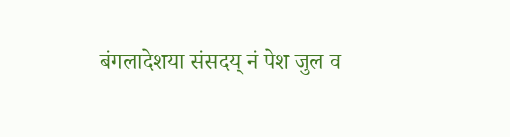बंगलादेशया संसदय् नं पेश जुल व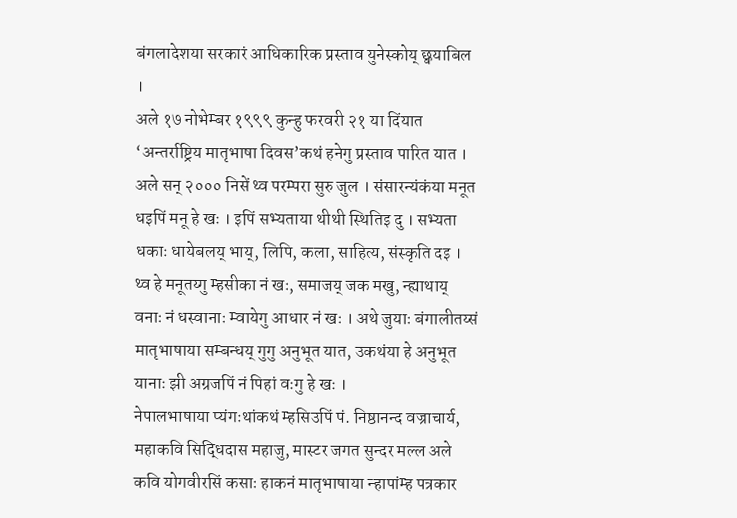बंगलादेशया सरकारं आधिकारिक प्रस्ताव युनेस्कोय् छ्वयाबिल ।
अले १७ नोभेम्बर १९९९ कुन्हु फरवरी २१ या दिंयात ‘अन्तर्राष्ट्रिय मातृभाषा दिवस’कथं हनेगु प्रस्ताव पारित यात । अले सन् २००० निसें थ्व परम्परा सुरु जुल । संसारन्यंकंया मनूत धइपिं मनू हे खः । इपिं सभ्यताया थीथी स्थितिइ दु । सभ्यता धकाः धायेबलय् भाय्, लिपि, कला, साहित्य, संस्कृति दइ ।
थ्व हे मनूतय्गु म्हसीका नं खः, समाजय् जक मखु, न्ह्याथाय् वनाः नं धस्वानाः म्वायेगु आधार नं खः । अथे जुयाः बंगालीतय्सं मातृभाषाया सम्बन्धय् गुगु अनुभूत यात, उकथंया हे अनुभूत यानाः झी अग्रजपिं नं पिहां वःगु हे खः ।
नेपालभाषाया प्यंगःथांकथं म्हसिउपिं पं. निष्ठानन्द वज्राचार्य, महाकवि सिद्धिदास महाजु, मास्टर जगत सुन्दर मल्ल अले कवि योगवीरसिं कसाः हाकनं मातृभाषाया न्हापांम्ह पत्रकार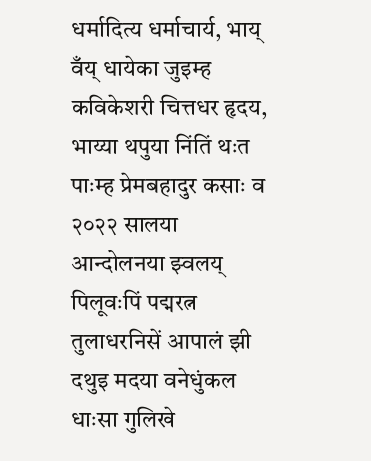धर्मादित्य धर्माचार्य, भाय् वँय् धायेका जुइम्ह कविकेशरी चित्तधर हृदय, भाय्या थपुया निंतिं थःत पाःम्ह प्रेमबहादुर कसाः व २०२२ सालया आन्दोलनया झ्वलय् पिलूवःपिं पद्मरत्न तुलाधरनिसें आपालं झी दथुइ मदया वनेधुंकल धाःसा गुलिखे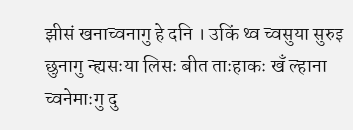झीसं खनाच्वनागु हे दनि । उकिं थ्व च्वसुया सुरुइ छुनागु न्ह्यसःया लिसः बीत ताःहाकः खँ ल्हाना च्वनेमाःगु दु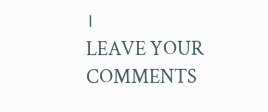।
LEAVE YOUR COMMENTS